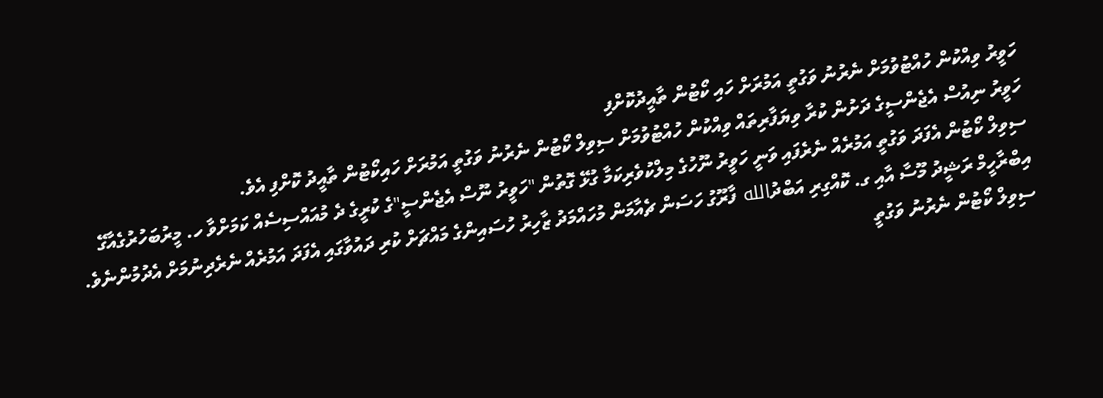ހަވީރު ވިއްކުން ހުއްޓުވުމަށް ނެރުނު ވަގުތީ އަމުރަށް ހައި ކޯޓުން ތާއީދުކޮށްފި
ހަވީރު ނިއުސް އެޖެންސީގެ ދަށުން ކުރާ ވިޔަފާރިތައް ވިއްކުން ހުއްޓުވުމަށް ސިވިލް ކޯޓުން ނެރުނު ވަގުތީ އަމުރަށް ހައިކޯޓުން ތާއީދު ކޮށްފި އެވެ.
ސިވިލް ކޯޓުން އެފަދަ ވަގުތީ އަމުރެއް ނެރެފައި ވަނީ ހަވީރު ނޫހުގެ މިލްކުވެރިކަމާ ގުޅޭ ގޮތުން "ހަވީރު ނޫސް އެޖެންސީ"ގެ ކުރީގެ ދެ މުއައްސިސެއް ކަމަށްވާ ހ. މީރުބަހުރުގެއާގޭ އިބްރާހީމް ރަޝީދު މޫސާ އާއި ގ. ކޮއްގިރި އަބްދުالله ފާރޫގު ހަސަން ޗެއާމަން މުހައްމަދު ޒާހިރު ހުސައިންގެ މައްޗަށް ކުރި ދައުވާގައި އެފަދަ އަމުރެއް ނެރެދިނުމަށް އެދުމުންނެވެ.
ސިވިލް ކޯޓުން ނެރުނު ވަގުތީ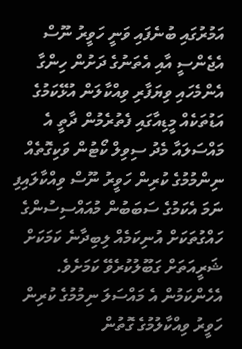އަމުރުގައި ބުނެފައި ވަނީ ހަވީރު ނޫސް އެޖެންސީ އާއި އެތަނުގެ ދަށުން ހިންގާ އެންމެހައި ވިޔަފާރި ވިއްކާލަން އުޅޭކަމުގެ އަޑުތަކެއް މީޑިއާގައި ފެތުރެމުން ދާތީ އެ މައްސަލައާ މެދު ސިވިލް ކޯޓުން ވަކިގޮތެއް ނިންމުމުގެ ކުރިން ހަވީރު ނޫސް ވިއްކާލައިފި ނަމަ އެކަމުގެ ސަބަބުން މުއައްސިސުންގެ ހައްގުތަކަށް އުނިކަމެއް ލިބިދާނެ ކަމަކަށް ޝަރީއަތަށް ގަބޫލުކުރެވޭ ކަމަށެވެ. އެހެންކަމުން އެ މައްސަލަ ނިމުމުގެ ކުރިން ހަވީރު ވިއްކާލުމުގެ ގޮތުން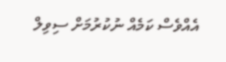އެއްވެސް ކަމެއް ނުކުރުމަށް ސިވިލް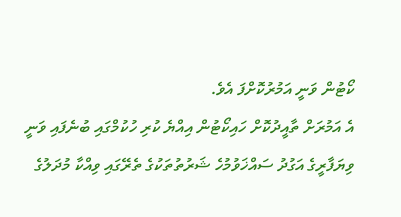ކޯޓުން ވަނީ އަމުރުކޮށްފަ އެވެ.
އެ އަމުރަށް ތާއީދުކޮށް ހައިކޯޓުން އިއްޔެ ކުރި ހުކުމްގައި ބުނެފައި ވަނީ ވިޔަފާރީގެ އަގުދު ސައްޚަވުމުހެ ޝަރުތުތަކުގެ ތެރޭގައި ވިއްކާ މުދަލުގެ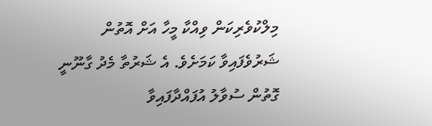މިލްކުވެރިކަން ވިއްކާ މީހާ އަށް އޮތުން ޝަރުވެފައިވާ ކަމަށެވެ. އެ ޝަރުތާ މެދު ގާނޫނީ ގޮތުން ސުވާލު އުފައްދާފައިވާ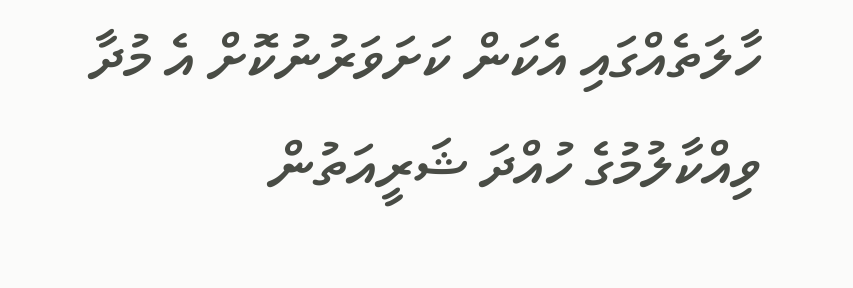ހާލަތެއްގައި އެކަން ކަށަވަރުނުކޮށް އެ މުދާ ވިއްކާލުމުގެ ހުއްދަ ޝަރީއަތުން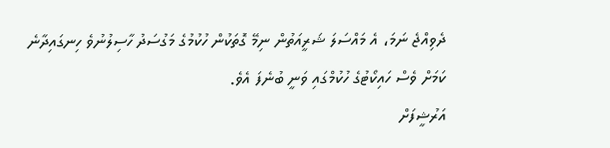ދެވިއްޖެ ނަމަ، އެ މައްސަލަ ޝަރީއަތުން ނިމޭ ގޮތަކުން ހުކުމުގެ މަގުސަދު ހާސިލުނުވެ ހިނގައިދާނެ ކަމަށް ވެސް ހައިކޯޓުގެ ހުކުމްގައި ވަނީ ބުނެފަ އެވެ.
އަރުޝީފަށް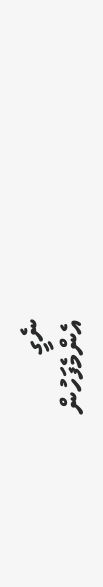ނެގީ
އެންމެފަހުން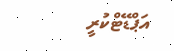އަޕްޑޭޓްކުރީ